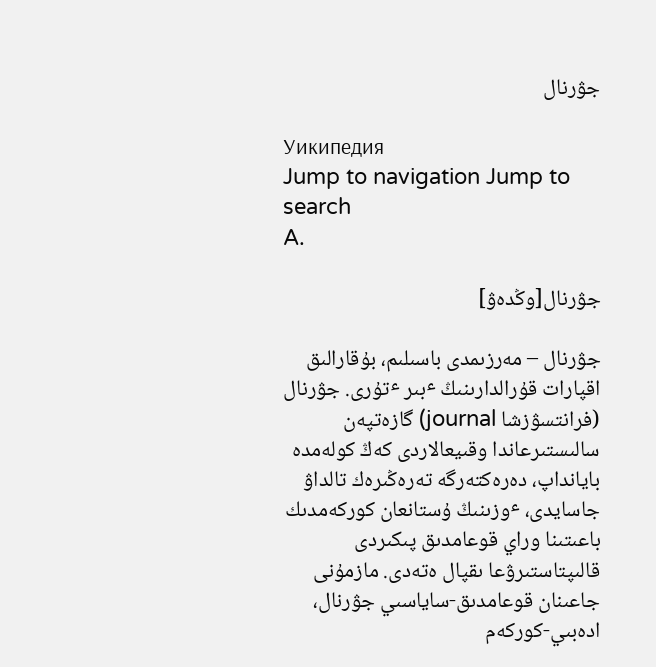جۋرنال

Уикипедия
Jump to navigation Jump to search
A.

جۋرنال[وڭدەۋ]

جۋرنال – مەرزىمدى باسىلىم، بۇقارالىق اقپارات قۇرالدارىنىڭ ٴبىر ٴتۇرى. جۋرنال (فرانتسۋزشا journal) گازەتپەن سالىستىرعاندا وقىيعالاردى كەڭ كولەمدە بايانداپ، دەرەكتەرگە تەرەڭىرەك تالداۋ جاسايدى، ٴوزىنىڭ ۇستانعان كوركەمدىك باعىتىنا وراي قوعامدىق پىكىردى قالىپتاستىرۋعا ىقپال ەتەدى. مازمۇنى جاعىنان قوعامدىق-ساياسىي جۋرنال، ادەبىي-كوركەم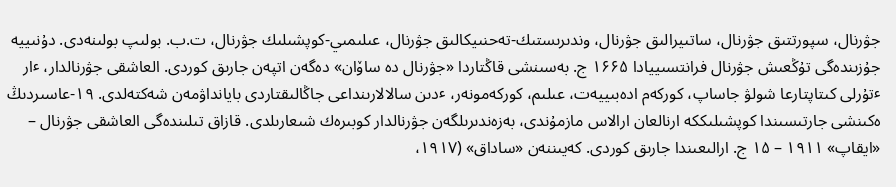جۋرنال، سپورتتىق جۋرنال، ساتىيرالىق جۋرنال، وندىرىستىك-تەحنىيكالىق جۋرنال، عىلىمىي-كوپشىلىك جۋرنال، ت.ب. بولىپ بولىنەدى. دۇنىييە جۇزىندەگى تۇڭعىش جۋرنال فرانتسىييادا ۱۶۶۵ ج. بەسىنشى قاڭتاردا «جۋرنال دە ساۆان» دەگەن اتپەن جارىق كوردى. العاشقى جۋرنالدار، ٴار ٴتۇرلى كىتاپتارعا شولۋ جاساپ، كوركەم ادەبىييەت، عىلىم، كوركەمونەر، ٴدىن سالالارىنداعى جاڭالىقتاردى بايانداۋمەن شەكتەلدى. ۱۹-عاسىردىڭ ەكىنشى جارتىسىندا كوپشىلىككە ارنالعان ارالاس مازمۇندى، بەزەندىرىلگەن جۋرنالدار كوبىرەك شىعارىلدى. قازاق تىلىندەگى العاشقى جۋرنال – «ايقاپ» ۱۹۱۱ – ۱۵ ج. ارالىعىندا جارىق كوردى. كەيىننەن «ساداق» (۱۹۱۷،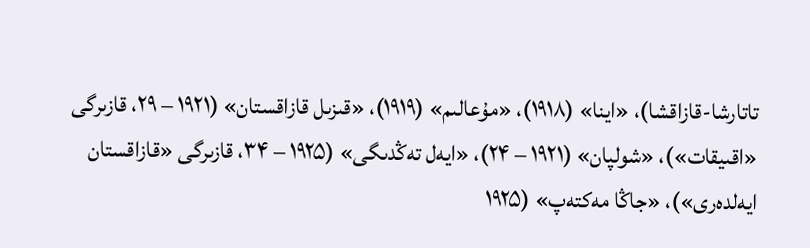تاتارشا-قازاقشا)، «اينا» (۱۹۱۸)، «مۇعالىم» (۱۹۱۹)، «قىزىل قازاقستان» (۱۹۲۱ – ۲۹، قازىرگى «اقىيقات»)، «شولپان» (۱۹۲۱ – ۲۴)، «ايەل تەڭدىگى» (۱۹۲۵ – ۳۴، قازىرگى «قازاقستان ايەلدەرى»)، «جاڭا مەكتەپ» (۱۹۲۵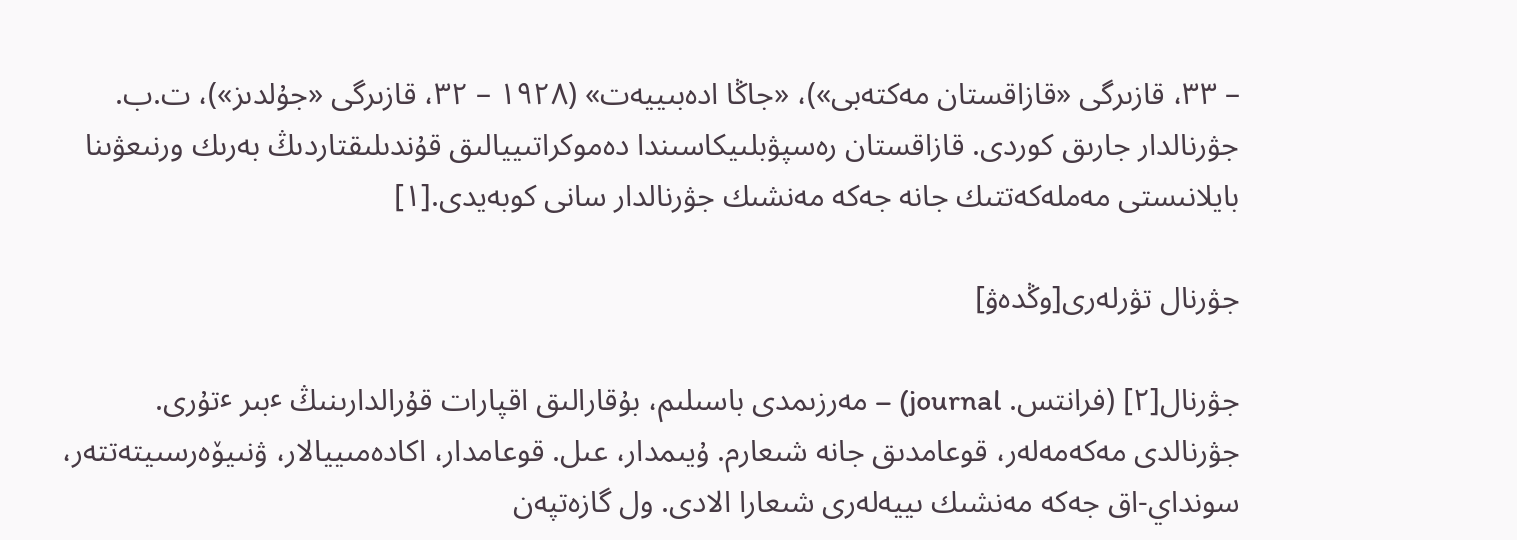– ۳۳، قازىرگى «قازاقستان مەكتەبى»)، «جاڭا ادەبىييەت» (۱۹۲۸ – ۳۲، قازىرگى «جۇلدىز»)، ت.ب. جۋرنالدار جارىق كوردى. قازاقستان رەسپۋبلىيكاسىندا دەموكراتىييالىق قۇندىلىقتاردىڭ بەرىك ورنىعۋىنا بايلانىستى مەملەكەتتىك جانە جەكە مەنشىك جۋرنالدار سانى كوبەيدى.[۱]

جۋرنال تۋرلەرى[وڭدەۋ]

جۋرنال[۲] (فرانتس. journal) – مەرزىمدى باسىلىم، بۇقارالىق اقپارات قۇرالدارىنىڭ ٴبىر ٴتۇرى. جۋرنالدى مەكەمەلەر، قوعامدىق جانە شىعارم. ۇيىمدار، عىل. قوعامدار، اكادەمىييالار، ۋنىيۆەرسىيتەتتەر، سونداي-اق جەكە مەنشىك ىييەلەرى شىعارا الادى. ول گازەتپەن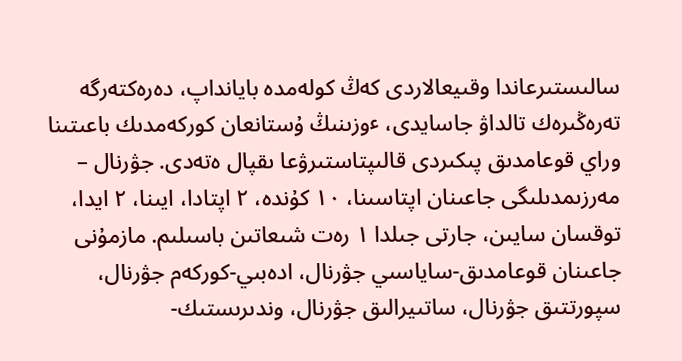سالىستىرعاندا وقىيعالاردى كەڭ كولەمدە بايانداپ، دەرەكتەرگە تەرەڭىرەك تالداۋ جاسايدى، ٴوزىنىڭ ۇستانعان كوركەمدىك باعىتىنا وراي قوعامدىق پىكىردى قالىپتاستىرۋعا ىقپال ەتەدى. جۋرنال – مەرزىمدىلىگى جاعىنان اپتاسىنا، ۱۰ كۇندە، ۲ اپتادا، ايىنا، ۲ ايدا، توقسان سايىن، جارتى جىلدا ۱ رەت شىعاتىن باسىلىم. مازمۇنى جاعىنان قوعامدىق-ساياسىي جۋرنال، ادەبىي-كوركەم جۋرنال، سپورتتىق جۋرنال، ساتىيرالىق جۋرنال، وندىرىستىك-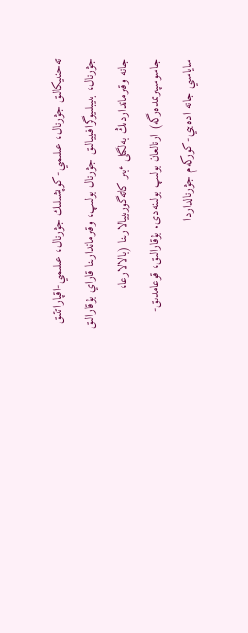تەحنىيكالىق جۋرنال، عىلىمىي-كوپشىلىك جۋرنال، عىلىمىي-اقپاراتتىق جۋرنال، بىيبلىيوگرافىييالىق جۋرنال بولىپ، وقىرماندارىنا قاراي بۇقارالىق جانە وقىرمانداردىڭ بەلگىلى ٴبىر كاتەگورىييالارىنا (بالالارعا، جاسوسپىرىمدەرگە) ارنالعان بولىپ بولىنەدى. بۇقارالىق، قوعامدىق-ساياسىي جانە ادەبىي-كوركەم جۋرنالداردا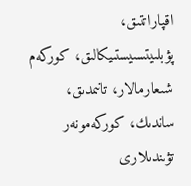اقپاراتتىق، پۋبلىيتسىيستىيكالىق، كوركەم شىعارمالار، تانىمدىق، ساندىك، كوركەمونەر تۋىندىلارى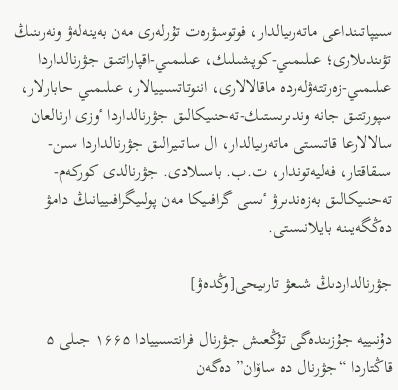سىيپاتىنداعى ماتەرىيالدار، فوتوسۋرەت تۇرلەرى مەن بەينەلەۋ ونەرىنىڭ تۋىندىلارى؛ عىلىمىي-كوپشىلىك، عىلىمىي-اقپاراتتىق جۋرنالداردا عىلىمىي-زەرتتەۋلەردە ماقالالارى، اننوتاتسىييالار، عىلىمىي حابارلار، سپورتتىق جانە وندىرىستىك-تەحنىيكالىق جۋرنالداردا ٴوزى ارنالعان سالالارعا قاتىستى ماتەرىيالدار، ال ساتىيرالىق جۋرنالداردا سىن-سىقاقتار، فەليەتوندار، ت.ب. باسىلادى. جۋرنالدى كوركەم-تەحنىيكالىق بەزەندىرۋ ٴىسى گرافىيكا مەن پولىيگرافىييانىڭ دامۋ دەڭگەيىنە بايلانىستى.

جۋرنالداردىڭ شىعۋ تارىيحى[وڭدەۋ]

دۇنىييە جۇزىندەگى تۇڭعىش جۋرنال فرانتسىييادا ۱۶۶۵ جىلى ۵ قاڭتاردا “جۋرنال دە ساۆان” دەگەن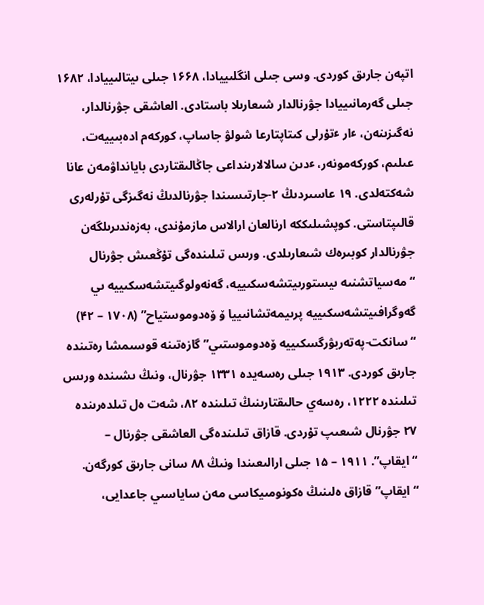اتپەن جارىق كوردى. وسى جىلى انگلىييادا، ۱۶۶۸ جىلى ىيتالىييادا، ۱۶۸۲ جىلى گەرمانىييادا جۋرنالدار شىعارىلا باستادى. العاشقى جۋرنالدار، نەگىزىنەن، ٴار ٴتۇرلى كىتاپتارعا شولۋ جاساپ، كوركەم ادەبىييەت، عىلىم، كوركەمونەر، ٴدىن سالالارىنداعى جاڭالىقتاردى بايانداۋمەن عانا شەكتەلدى. ۱۹ عاسىردىڭ ۲-جارتىسىندا جۋرنالدىڭ نەگىزگى تۇرلەرى قالىپتاستى. كوپشىلىككە ارنالعان ارالاس مازمۇندى، بەزەندىرىلگەن جۋرنالدار كوبىرەك شىعارىلدى. ورىس تىلىندەگى تۇڭعىش جۋرنال “مەسياتشنىە ىيستورىيتشەسكىييە، گەنەولوگىيتشەسكىييە ىي گەوگرافىيتشەسكىييە پرىيمەتشانىييا ۆ ۆەدوموستياح” (۱۷۰۸ – ۴۲) “سانكت-پەتەربۋرگسكىييە ۆەدوموستىي” گازەتىنە قوسىمشا رەتىندە جارىق كوردى. ۱۹۱۳ جىلى رەسەيدە ۱۳۳۱ جۋرنال، ونىڭ ىشىندە ورىس تىلىندە ۱۲۲۲، رەسەي حالىقتارىنىڭ تىلىندە ۸۲، شەت ەل تىلدەرىندە ۲۷ جۋرنال شىعىپ تۇردى. قازاق تىلىندەگى العاشقى جۋرنال – “ايقاپ”. ۱۹۱۱ – ۱۵ جىلى ارالىعىندا ونىڭ ۸۸ سانى جارىق كورگەن. “ايقاپ” قازاق ەلىنىڭ ەكونومىيكاسى مەن ساياسىي جاعدايى،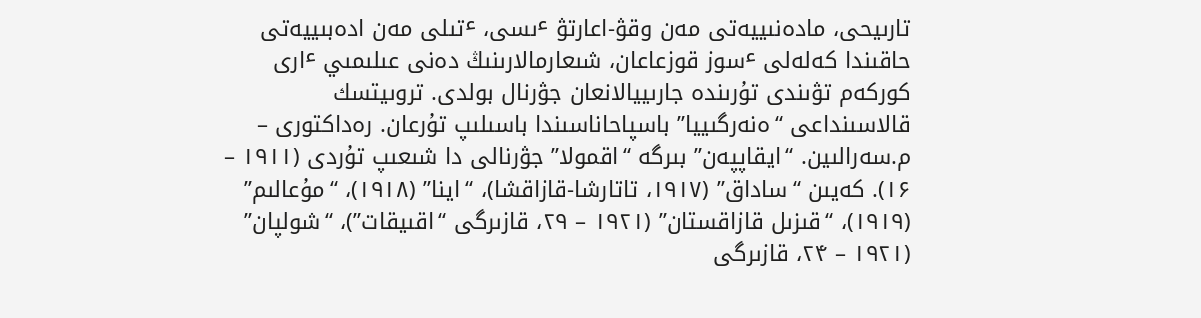تارىيحى، مادەنىييەتى مەن وقۋ-اعارتۋ ٴىسى، ٴتىلى مەن ادەبىييەتى حاقىندا كەلەلى ٴسوز قوزعاعان، شىعارمالارىنىڭ دەنى عىلىمىي ٴارى كوركەم تۋىندى تۇرىندە جارىييالانعان جۋرنال بولدى. تروىيتسك قالاسىنداعى “ەنەرگىييا” باسپاحاناسىندا باسىلىپ تۇرعان. رەداكتورى – م.سەرالىين. “ايقاپپەن” بىرگە “اقمولا” جۋرنالى دا شىعىپ تۇردى (۱۹۱۱ – ۱۶). كەيىن “ساداق” (۱۹۱۷، تاتارشا-قازاقشا)، “اينا” (۱۹۱۸)، “مۇعالىم” (۱۹۱۹)، “قىزىل قازاقستان” (۱۹۲۱ – ۲۹، قازىرگى “اقىيقات”)، “شولپان” (۱۹۲۱ – ۲۴، قازىرگى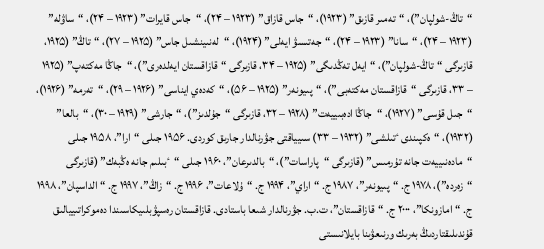“تاڭ-شولپان”)، “تەمىر قازىق” (۱۹۲۳)، “جاس قازاق” (۱۹۲۳ – ۲۴)، “جاس قايرات” (۱۹۲۳ – ۲۴)، “ساۋلە” (۱۹۲۳ – ۲۴)، “سانا” (۱۹۲۳ – ۲۴)، “جەتىسۋ ايەلى” (۱۹۲۴)، “لەنىينشىل جاس” (۱۹۲۵ – ۲۷)، “تاڭ” (۱۹۲۵، قازىرگى “تاڭ-شولپان”)، “ايەل تەڭدىگى” (۱۹۲۵ – ۳۴، قازىرگى “قازاقستان ايەلدەرى”)، “جاڭا مەكتەپ” (۱۹۲۵ – ۳۳، قازىرگى “قازاقستان مەكتەبى”)، “پىيونەر” (۱۹۲۵ – ۵۶)، “كەدەي ايناسى” (۱۹۲۶ – ۲۹)، “تەرمە” (۱۹۲۶)، “جىل قۇسى” (۱۹۲۷)، “جاڭا ادەبىييەت” (۱۹۲۸ – ۳۲، قازىرگى “جۇلدىز”)، “جارشى” (۱۹۲۹ – ۳۰)، “بالعا” (۱۹۳۲)، “ەكپىندى ٴتىلشى” (۱۹۳۲ – ۳۳) سىيياقتى جۋرنالدار جارىق كوردى. ۱۹۵۶ جىلى “ارا”، ۱۹۵۸ جىلى “مادەنىييەت جانە تۇرمىس” (قازىرگى “پاراسات”)، “بالدىرعان”، ۱۹۶۰ جىلى “ٴبىلىم جانە ەڭبەك” (قازىرگى “زەردە”)، ۱۹۷۸ ج. “پىيونەر”، ۱۹۸۷ ج. “اراي”، ۱۹۹۴ ج. “ۇلاعات”، ۱۹۹۶ ج. “زاڭ”، ۱۹۹۷ ج. “الداسپان”، ۱۹۹۸ ج. “امازونكا”، ۲۰۰۰ ج. “قازاقستان”، ت.ب. جۋرنالدار شىعا باستادى. قازاقستان رەسپۋبلىيكاسىندا دەموكراتىييالىق قۇندىلىقتاردىڭ بەرىك ورنىعۋىنا بايلانىستى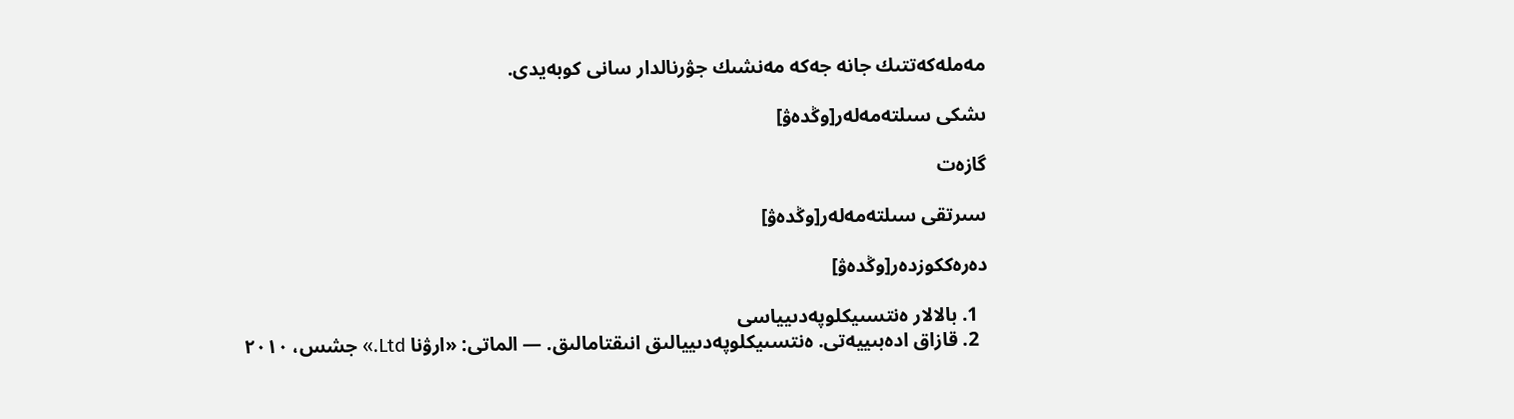مەملەكەتتىك جانە جەكە مەنشىك جۋرنالدار سانى كوبەيدى.

ىشكى سىلتەمەلەر[وڭدەۋ]

گازەت

سىرتقى سىلتەمەلەر[وڭدەۋ]

دەرەككوزدەر[وڭدەۋ]

  1. بالالار ەنتسىيكلوپەدىيياسى
  2. قازاق ادەبىييەتى. ەنتسىيكلوپەدىييالىق انىقتامالىق. — الماتى: «ارۋنا Ltd.» جشس، ۲۰۱۰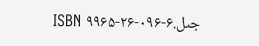جىل.ISBN ۹۹۶۵-۲۶-۰۹۶-۶